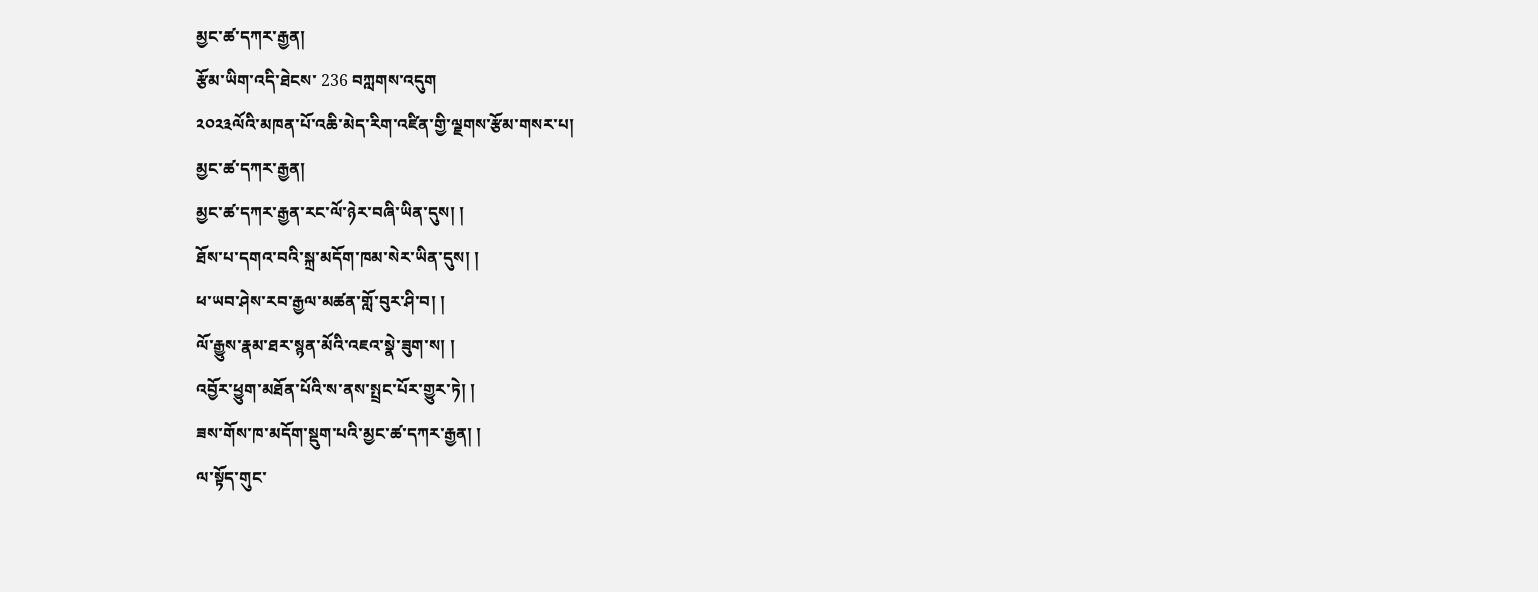མྱང་ཚ་དཀར་རྒྱན།
རྩོམ་ཡིག་འདི་ཐེངས་ 236 བཀླགས་འདུག
༢༠༢༣ལོའི་མཁན་པོ་འཆི་མེད་རིག་འཛིན་གྱི་ལྗགས་རྩོམ་གསར་པ།
མྱང་ཚ་དཀར་རྒྱན།
མྱང་ཚ་དཀར་རྒྱན་རང་ལོ་ཉེར་བཞི་ཡིན་དུས། །
ཐོས་པ་དགའ་བའི་སྐྲ་མདོག་ཁམ་སེར་ཡིན་དུས། །
ཕ་ཡབ་ཤེས་རབ་རྒྱལ་མཚན་གློ་བུར་ཤི་བ། །
ལོ་རྒྱུས་རྣམ་ཐར་སྙན་མོའི་འཇའ་སྣེ་ཟུག་ས། །
འབྱོར་ཕྱུག་མཐོན་པོའི་ས་ནས་སྤྲང་པོར་གྱུར་ཏེ། །
ཟས་གོས་ཁ་མདོག་སྡུག་པའི་མྱང་ཚ་དཀར་རྒྱན། །
ལ་སྟོད་གུང་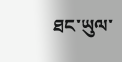ཐང་ཡུལ་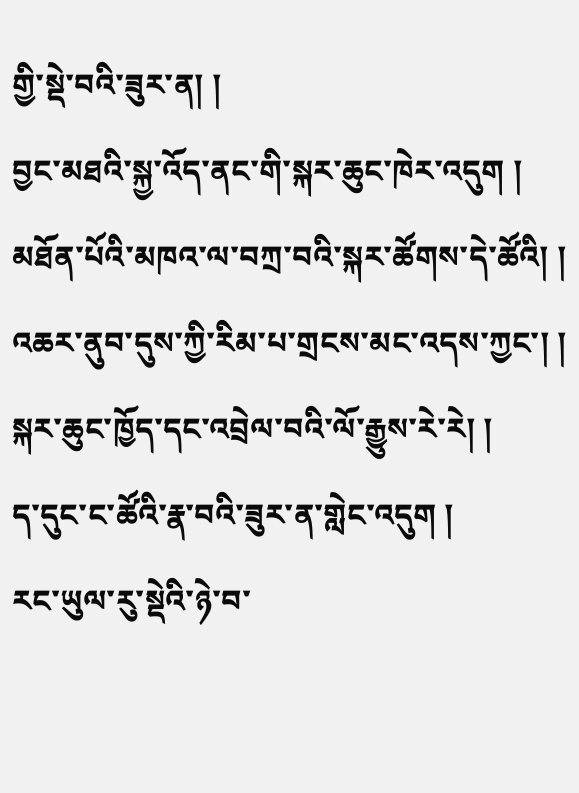གྱི་སྡེ་བའི་ཟུར་ན། །
བྱང་མཐའི་སྐྱ་འོད་ནང་གི་སྐར་ཆུང་ཁེར་འདུག །
མཐོན་པོའི་མཁའ་ལ་བཀྲ་བའི་སྐར་ཚོགས་དེ་ཚོའི། །
འཆར་ནུབ་དུས་ཀྱི་རིམ་པ་གྲངས་མང་འདས་ཀྱང་། །
སྐར་ཆུང་ཁྱོད་དང་འབྲེལ་བའི་ལོ་རྒྱུས་རེ་རེ། །
ད་དུང་ང་ཚོའི་རྣ་བའི་ཟུར་ན་གླེང་འདུག །
རང་ཡུལ་རུ་སྡེའི་ཉེ་བ་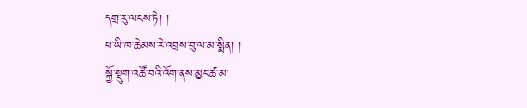དགྲ་རུ་ལངས་ཏེ། །
ཕ་ཡི་ཁ་ཆེམས་རེ་འབྲས་བུ་ལ་མ་སྨིན། །
སྐྱོ་སྡུག་འཚོ་བའི་འོག་ནས་མྱང་ཚ་མ་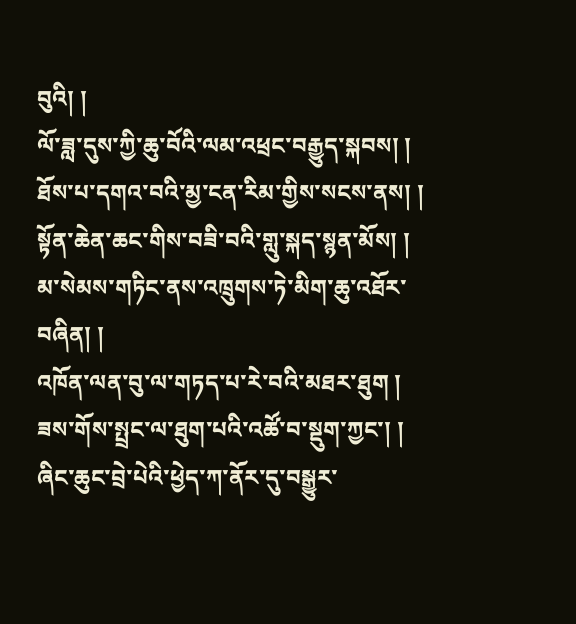བུའི། །
ལོ་ཟླ་དུས་ཀྱི་ཆུ་བོའི་ལམ་འཕྲང་བརྒྱུད་སྐབས། །
ཐོས་པ་དགའ་བའི་མྱ་ངན་རིམ་གྱིས་སངས་ནས། །
སྟོན་ཆེན་ཆང་གིས་བཟི་བའི་གླུ་སྐད་སྙན་མོས། །
མ་སེམས་གཏིང་ནས་འཁྲུགས་ཏེ་མིག་ཆུ་འཐོར་བཞིན། །
འཁོན་ལན་བུ་ལ་གཏད་པ་རེ་བའི་མཐར་ཐུག །
ཟས་གོས་སྤྲང་ལ་ཐུག་པའི་འཚོ་བ་སྡུག་ཀྱང་། །
ཞིང་ཆུང་བྲེ་པེའི་ཕྱེད་ཀ་ནོར་དུ་བསྒྱུར་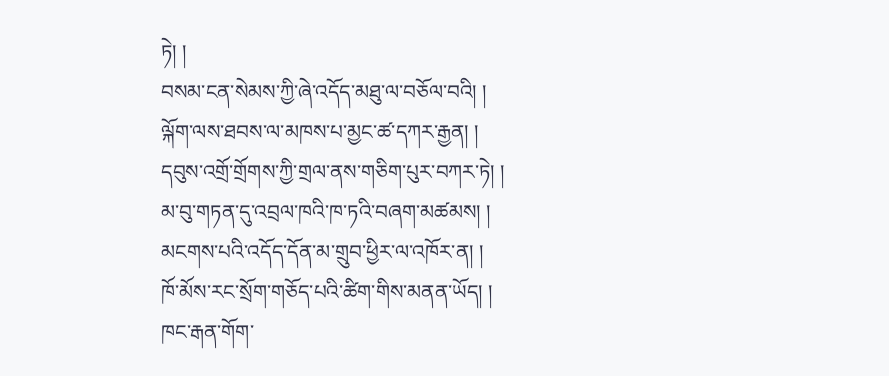ཏེ། །
བསམ་ངན་སེམས་ཀྱི་ཞེ་འདོད་མཐུ་ལ་བཅོལ་བའི། །
ལྐོག་ལས་ཐབས་ལ་མཁས་པ་མྱང་ཚ་དཀར་རྒྱན། །
དབུས་འགྲོ་གྲོགས་ཀྱི་གྲལ་ནས་གཅིག་པུར་བཀར་ཏེ། །
མ་བུ་གཏན་དུ་འབྲལ་ཁའི་ཁ་ཏའི་བཞག་མཚམས། །
མངགས་པའི་འདོད་དོན་མ་གྲུབ་ཕྱིར་ལ་འཁོར་ན། །
ཁོ་མོས་རང་སྲོག་གཅོད་པའི་ཚིག་གིས་མནན་ཡོད། །
ཁང་རྒན་གོག་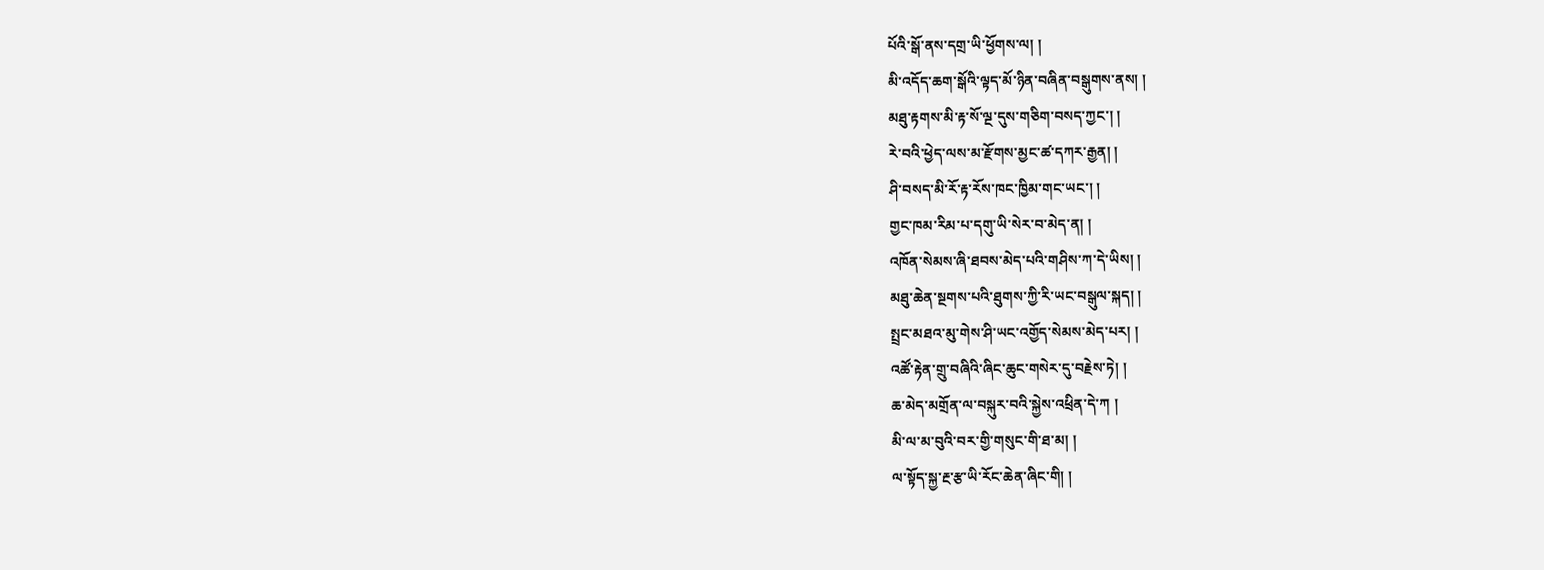པོའི་སྒོ་ནས་དགྲ་ཡི་ཕྱོགས་ལ། །
མི་འདོད་ཆག་སྒོའི་ལྟད་མོ་ཉིན་བཞིན་བསྒུགས་ནས། །
མཐུ་རྟགས་མི་རྟ་སོ་ལྔ་དུས་གཅིག་བསད་ཀྱང་། །
རེ་བའི་ཕྱེད་ལས་མ་རྫོགས་མྱང་ཚ་དཀར་རྒྱན། །
ཤི་བསད་མི་རོ་རྟ་རོས་ཁང་ཁྱིམ་གང་ཡང་། །
གྱང་ཁམ་རིམ་པ་དགུ་ཡི་སེར་བ་མེད་ན། །
འཁོན་སེམས་ཞི་ཐབས་མེད་པའི་གཤིས་ཀ་དེ་ཡིས། །
མཐུ་ཆེན་སྔགས་པའི་ཐུགས་ཀྱི་རི་ཡང་བསྒུལ་སྐད། །
སྤྲང་མཐའ་མུ་གེས་ཤི་ཡང་འགྱོད་སེམས་མེད་པར། །
འཚོ་རྟེན་གྲུ་བཞིའི་ཞིང་ཆུང་གསེར་དུ་བརྗེས་ཏེ། །
ཆ་མེད་མགྲོན་ལ་བསྐུར་བའི་སྐྱེས་འཕྲིན་དེ་ཀ །
མི་ལ་མ་བུའི་བར་གྱི་གསུང་གི་ཐ་མ། །
ལ་སྟོད་སྐྱ་རྔ་རྩ་ཡི་རོང་ཆེན་ཞིང་གི། །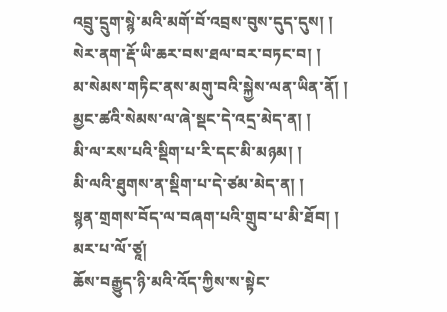འབྲུ་དྲུག་སྙེ་མའི་མགོ་བོ་འབྲས་བུས་དུད་དུས། །
སེར་ནག་རྡོ་ཡི་ཆར་བས་ཐལ་བར་བཏང་བ། །
མ་སེམས་གཏིང་ནས་མགུ་བའི་སྐྱེས་ལན་ཡིན་ནོ། །
མྱང་ཚའི་སེམས་ལ་ཞེ་སྡང་དེ་འདྲ་མེད་ན། །
མི་ལ་རས་པའི་སྡིག་པ་རི་དང་མི་མཉམ། །
མི་ལའི་ཐུགས་ན་སྡིག་པ་དེ་ཙམ་མེད་ན། །
སྙན་གྲགས་བོད་ལ་བཞག་པའི་གྲུབ་པ་མི་ཐོབ། །
མར་པ་ལོ་ཙཱ།
ཆོས་བརྒྱུད་ཉི་མའི་འོད་ཀྱིས་ས་སྟེང་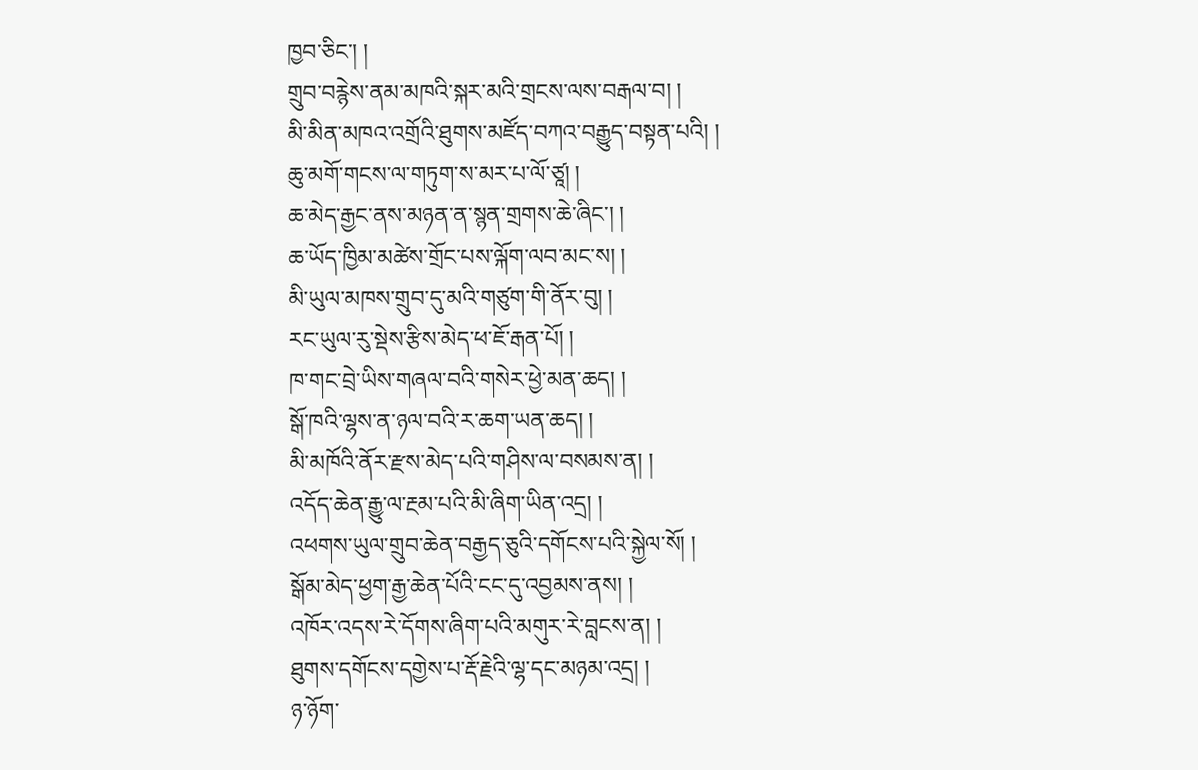ཁྱབ་ཅིང་། །
གྲུབ་བརྙེས་ནམ་མཁའི་སྐར་མའི་གྲངས་ལས་བརྒལ་བ། །
མི་མིན་མཁའ་འགྲོའི་ཐུགས་མཛོད་བཀའ་བརྒྱུད་བསྟན་པའི། །
ཆུ་མགོ་གངས་ལ་གཏུག་ས་མར་པ་ལོ་ཙཱ། །
ཆ་མེད་རྒྱང་ནས་མཉན་ན་སྙན་གྲགས་ཆེ་ཞིང་། །
ཆ་ཡོད་ཁྱིམ་མཚེས་གྲོང་པས་ལྐོག་ལབ་མང་ས། །
མི་ཡུལ་མཁས་གྲུབ་དུ་མའི་གཙུག་གི་ནོར་བུ། །
རང་ཡུལ་རུ་སྡེས་རྩིས་མེད་ཕ་ཇོ་རྒན་པོ། །
ཁ་གང་བྲེ་ཡིས་གཞལ་བའི་གསེར་ཕྱེ་མན་ཆད། །
སྒོ་ཁའི་ལྷས་ན་ཉལ་བའི་ར་ཆག་ཡན་ཆད། །
མི་མཁོའི་ནོར་རྫས་མེད་པའི་གཤིས་ལ་བསམས་ན། །
འདོད་ཆེན་རྒྱུ་ལ་རྔམ་པའི་མི་ཞིག་ཡིན་འདྲ། །
འཕགས་ཡུལ་གྲུབ་ཆེན་བརྒྱད་ཅུའི་དགོངས་པའི་སྐྱེལ་སོ། །
སྒོམ་མེད་ཕྱག་རྒྱ་ཆེན་པོའི་ངང་དུ་འབྱམས་ནས། །
འཁོར་འདས་རེ་དོགས་ཞིག་པའི་མགུར་རེ་བླངས་ན། །
ཐུགས་དགོངས་དགྱེས་པ་རྡོ་རྗེའི་ལྷ་དང་མཉམ་འདྲ། །
ཉ་ཉོག་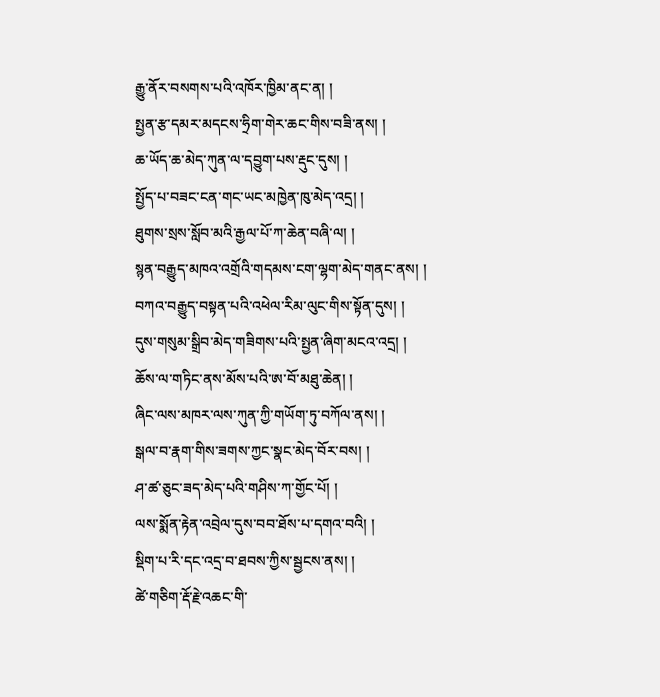རྒྱུ་ནོར་བསགས་པའི་འཁོར་ཁྱིམ་ནང་ན། །
སྤྱན་རྩ་དམར་མདངས་ཧྲིག་གེར་ཆང་གིས་བཟི་ནས། །
ཆ་ཡོད་ཆ་མེད་ཀུན་ལ་དབྱུག་པས་རྡུང་དུས། །
སྤྱོད་པ་བཟང་ངན་གང་ཡང་མཁྱེན་ཁུ་མེད་འདྲ། །
ཐུགས་སྲས་སློབ་མའི་རྒྱལ་པོ་ཀ་ཆེན་བཞི་ལ། །
སྙན་བརྒྱུད་མཁའ་འགྲོའི་གདམས་ངག་ལྷག་མེད་གནང་ནས། །
བཀའ་བརྒྱུད་བསྟན་པའི་འཕེལ་རིམ་ལུང་གིས་སྟོན་དུས། །
དུས་གསུམ་སྒྲིབ་མེད་གཟིགས་པའི་སྤྱན་ཞིག་མངའ་འདྲ། །
ཆོས་ལ་གཏིང་ནས་མོས་པའི་ཨ་བོ་མཐུ་ཆེན། །
ཞིང་ལས་མཁར་ལས་ཀུན་ཀྱི་གཡོག་ཏུ་བཀོལ་ནས། །
སྒལ་བ་རྣག་གིས་ཟགས་ཀྱང་སྣང་མེད་བོར་བས། །
ཤ་ཚ་ཅུང་ཟད་མེད་པའི་གཤིས་ཀ་གྱོང་པོ། །
ལས་སྨོན་རྟེན་འབྲེལ་དུས་བབ་ཐོས་པ་དགའ་བའི། །
སྡིག་པ་རི་དང་འདྲ་བ་ཐབས་ཀྱིས་སྦྱངས་ནས། །
ཚེ་གཅིག་རྡོ་རྗེ་འཆང་གི་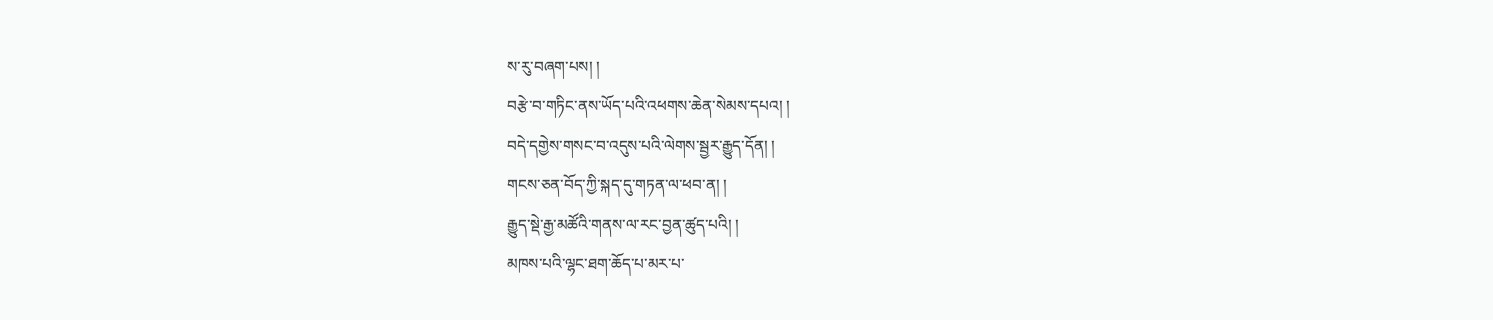ས་རུ་བཞག་པས། །
བརྩེ་བ་གཏིང་ནས་ཡོད་པའི་འཕགས་ཆེན་སེམས་དཔའ། །
བདེ་དགྱེས་གསང་བ་འདུས་པའི་ལེགས་སྦྱར་རྒྱུད་དོན། །
གངས་ཅན་བོད་ཀྱི་སྐད་དུ་གཏན་ལ་ཕབ་ན། །
རྒྱུད་སྡེ་རྒྱ་མཚོའི་གནས་ལ་རང་བྱན་ཚུད་པའི། །
མཁས་པའི་ལྷང་ཐག་ཆོད་པ་མར་པ་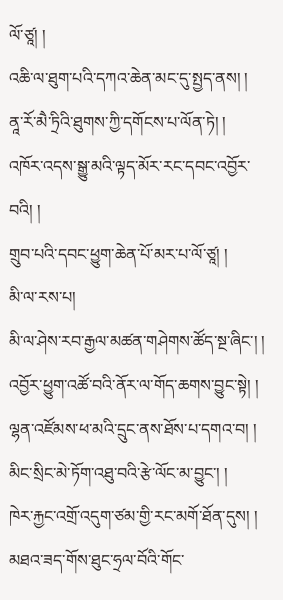ལོ་ཙཱ། །
འཆི་ལ་ཐུག་པའི་དཀའ་ཆེན་མང་དུ་སྤྱད་ནས། །
ནཱ་རོ་མཻ་ཏྲིའི་ཐུགས་ཀྱི་དགོངས་པ་ལོན་ཏེ། །
འཁོར་འདས་སྒྱུ་མའི་ལྟད་མོར་རང་དབང་འབྱོར་བའི། །
གྲུབ་པའི་དབང་ཕྱུག་ཆེན་པོ་མར་པ་ལོ་ཙཱ། །
མི་ལ་རས་པ།
མི་ལ་ཤེས་རབ་རྒྱལ་མཚན་གཤེགས་ཚོད་སྔ་ཞིང་། །
འབྱོར་ཕྱུག་འཚོ་བའི་ནོར་ལ་གོད་ཆགས་བྱུང་སྟེ། །
ལྷན་འཛོམས་ཕ་མའི་དྲུང་ནས་ཐོས་པ་དགའ་བ། །
མིང་སྲིང་མེ་ཏོག་འཐུ་བའི་རྩེ་ལོང་མ་བྱུང་། །
ཁེར་རྐྱང་འགྲོ་འདུག་ཙམ་གྱི་རང་མགོ་ཐོན་དུས། །
མཐའ་ཟད་གོས་ཐུང་ཧྲལ་བོའི་གོང་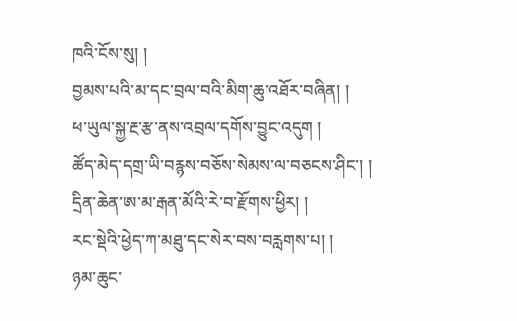ཁའི་ངོས་སུ། །
བྱམས་པའི་མ་དང་བྲལ་བའི་མིག་ཆུ་འཐོར་བཞིན། །
ཕ་ཡུལ་སྐྱ་རྔ་རྩ་ནས་འབྲལ་དགོས་བྱུང་འདུག །
ཚོད་མེད་དགྲ་ཡི་བརྙས་བཅོས་སེམས་ལ་བཅངས་ཤིང་། །
དྲིན་ཆེན་ཨ་མ་རྒན་མོའི་རེ་བ་རྫོགས་ཕྱིར། །
རང་སྡེའི་ཕྱེད་ཀ་མཐུ་དང་སེར་བས་བརླགས་པ། །
ཉམ་ཆུང་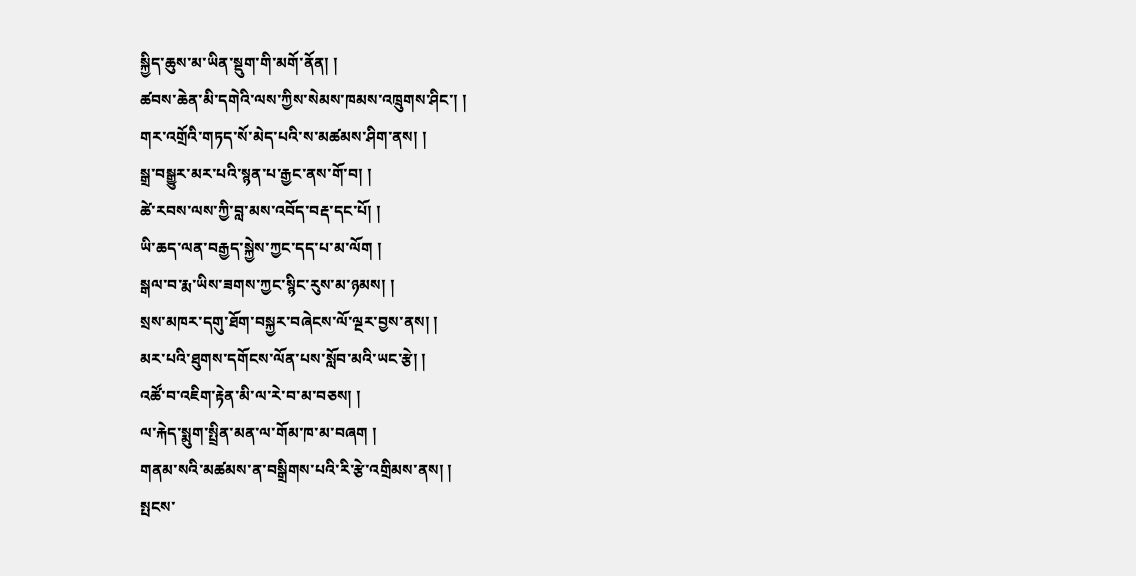སྐྱིད་ཆུས་མ་ཡིན་སྡུག་གི་མགོ་ནོན། །
ཚབས་ཆེན་མི་དགེའི་ལས་ཀྱིས་སེམས་ཁམས་འཁྲུགས་ཤིང་། །
གར་འགྲོའི་གཏད་སོ་མེད་པའི་ས་མཚམས་ཤིག་ནས། །
སྒྲ་བསྒྱུར་མར་པའི་སྙན་པ་རྒྱང་ནས་གོ་བ། །
ཚེ་རབས་ལས་ཀྱི་བླ་མས་འབོད་བརྡ་དང་པོ། །
ཡི་ཆད་ལན་བརྒྱད་སྐྱེས་ཀྱང་དད་པ་མ་ལོག །
སྒལ་བ་རྨ་ཡིས་ཟགས་ཀྱང་སྙིང་རུས་མ་ཉམས། །
སྲས་མཁར་དགུ་ཐོག་བསྐྱར་བཞེངས་ལོ་ལྔར་བྱས་ནས། །
མར་པའི་ཐུགས་དགོངས་ལོན་པས་སློབ་མའི་ཡང་རྩེ། །
འཚོ་བ་འཇིག་རྟེན་མི་ལ་རེ་བ་མ་བཅས། །
ལ་རྐེད་སྨུག་སྤྲིན་མན་ལ་གོམ་ཁ་མ་བཞག །
གནམ་སའི་མཚམས་ན་བསྒྲིགས་པའི་རི་རྩེ་འགྲིམས་ནས། །
སྤངས་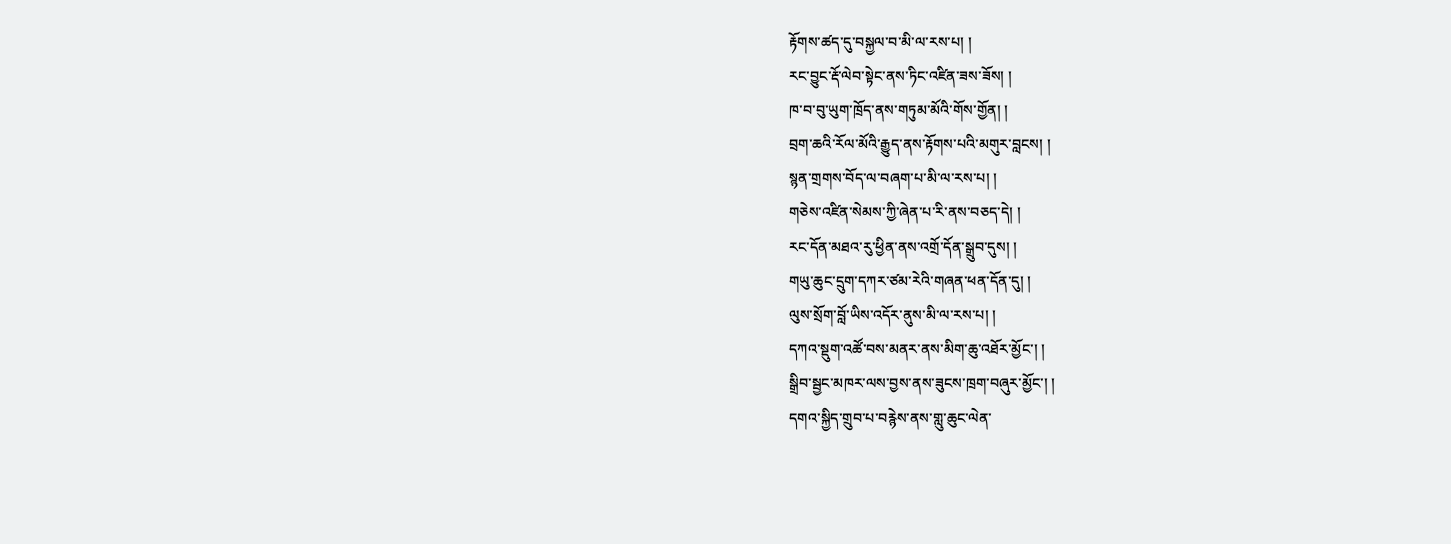རྟོགས་ཚད་དུ་བསྐྱལ་བ་མི་ལ་རས་པ། །
རང་བྱུང་རྡོ་ལེབ་སྟེང་ནས་ཏིང་འཛིན་ཟས་ཟོས། །
ཁ་བ་བུ་ཡུག་ཁྲོད་ནས་གཏུམ་མོའི་གོས་གྱོན། །
བྲག་ཆའི་རོལ་མོའི་རྒྱུད་ནས་རྟོགས་པའི་མགུར་བླངས། །
སྙན་གྲགས་བོད་ལ་བཞག་པ་མི་ལ་རས་པ། །
གཅེས་འཛིན་སེམས་ཀྱི་ཞེན་པ་རི་ནས་བཅད་དེ། །
རང་དོན་མཐའ་རུ་ཕྱིན་ནས་འགྲོ་དོན་སྒྲུབ་དུས། །
གཡུ་ཆུང་དྲུག་དཀར་ཙམ་རེའི་གཞན་ཕན་དོན་དུ། །
ལུས་སྲོག་བློ་ཡིས་འདོར་ནུས་མི་ལ་རས་པ། །
དཀའ་སྡུག་འཚོ་བས་མནར་ནས་མིག་ཆུ་འཐོར་མྱོང་། །
སྒྲིབ་སྦྱང་མཁར་ལས་བྱས་ནས་ཟུངས་ཁྲག་བཞུར་མྱོང་། །
དགའ་སྐྱིད་གྲུབ་པ་བརྙེས་ནས་གླུ་ཆུང་ལེན་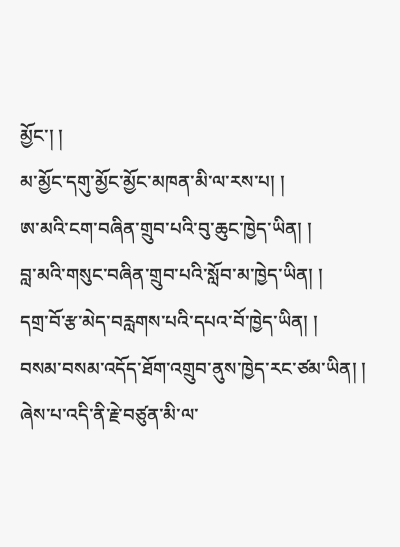མྱོང་། །
མ་མྱོང་དགུ་མྱོང་མྱོང་མཁན་མི་ལ་རས་པ། །
ཨ་མའི་ངག་བཞིན་གྲུབ་པའི་བུ་ཆུང་ཁྱེད་ཡིན། །
བླ་མའི་གསུང་བཞིན་གྲུབ་པའི་སློབ་མ་ཁྱེད་ཡིན། །
དགྲ་བོ་རྩ་མེད་བརླགས་པའི་དཔའ་བོ་ཁྱེད་ཡིན། །
བསམ་བསམ་འདོད་ཐོག་འགྲུབ་ནུས་ཁྱེད་རང་ཙམ་ཡིན། །
ཞེས་པ་འདི་ནི་རྗེ་བཙུན་མི་ལ་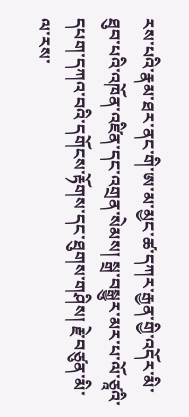རས་པའི་རྣམ་ཐར་ནང་གི་ཨ་མ་མྱང་ཚ་དཀར་རྒྱན་གྱི་འདོར་མི་ཐུབ་པའི་འཁོན་འཛིན་དང་འགྲན་སེམས། སྒྲ་བསྒྱུར་མར་པ་ལོ་ཙཱའི་དཔག་དཀའ་བའི་དགོངས་རྟོགས་དང་ཐུགས་གཤིས། རྗེ་བཙུན་མི་ལ་རས་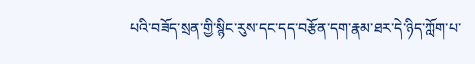པའི་བཟོད་སྲན་གྱི་སྙིང་རུས་དང་དད་བརྩོན་དག་རྣམ་ཐར་དེ་ཉིད་ཀློག་པ་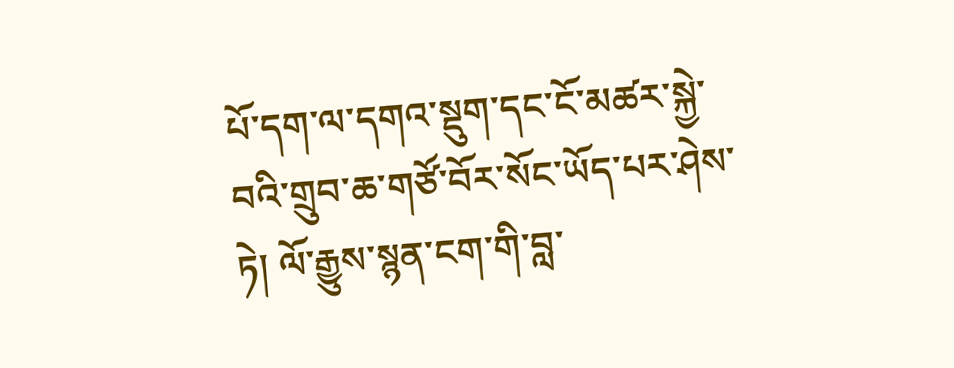པོ་དག་ལ་དགའ་སྡུག་དང་ངོ་མཚར་སྐྱེ་བའི་གྲུབ་ཆ་གཙོ་བོར་སོང་ཡོད་པར་ཤེས་ཏེ། ལོ་རྒྱུས་སྙན་ངག་གི་བླ་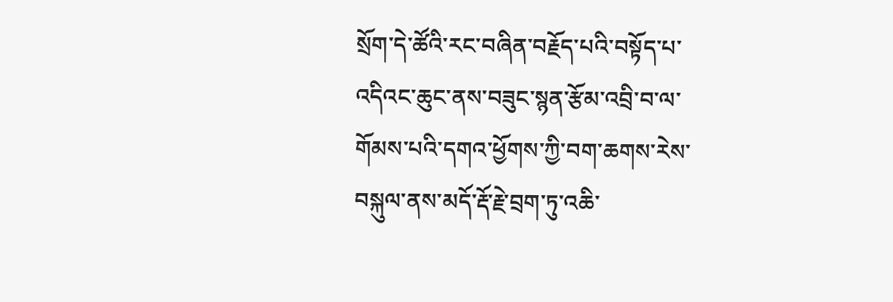སྲོག་དེ་ཚོའི་རང་བཞིན་བརྗོད་པའི་བསྟོད་པ་འདིའང་ཆུང་ནས་བཟུང་སྙན་རྩོམ་འབྲི་བ་ལ་གོམས་པའི་དགའ་ཕྱོགས་ཀྱི་བག་ཆགས་རེས་བསྐུལ་ནས་མདོ་རྡོ་རྗེ་བྲག་ཏུ་འཆི་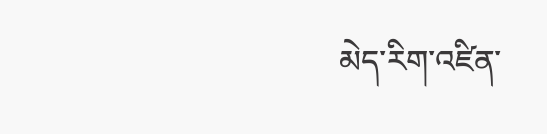མེད་རིག་འཛིན་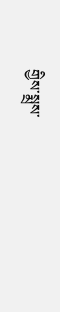གྱིས་སྨྲས་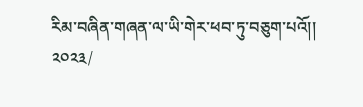རིམ་བཞིན་གཞན་ལ་ཡི་གེར་ཕབ་ཏུ་བཅུག་པའོ།། ༢༠༢༣/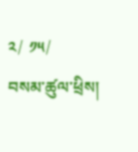༢/ ༡༥/
བསམ་ཚུལ་ཕྲིས།